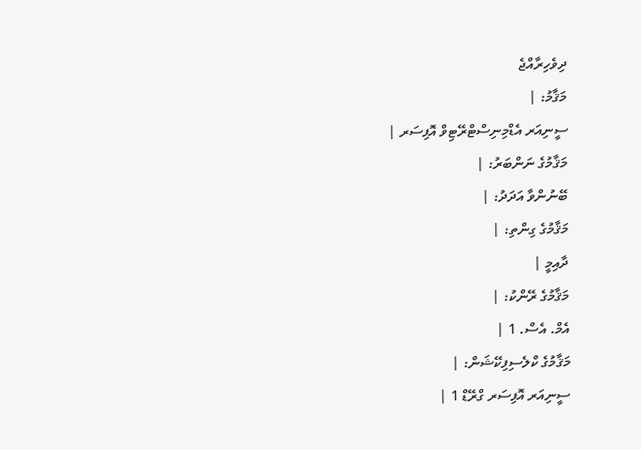ދިވެހިރާއްޖެ
މަޤާމު: |
ސީނިއަރ އެޑްމިނިސްޓްރޭޓިވް އޮފިސަރ |
މަޤާމުގެ ނަންބަރު: |
ބޭނުންވާ އަދަދު: |
މަޤާމުގެ ގިންތި: |
ދާއިމީ |
މަޤާމުގެ ރޭންކު: |
އެމް. އެސް. 1 |
މަޤާމުގެ ކްލެސިފިކޭޝަން: |
ސީނިއަރ އޮފިސަރ ގްރޭޑް 1 |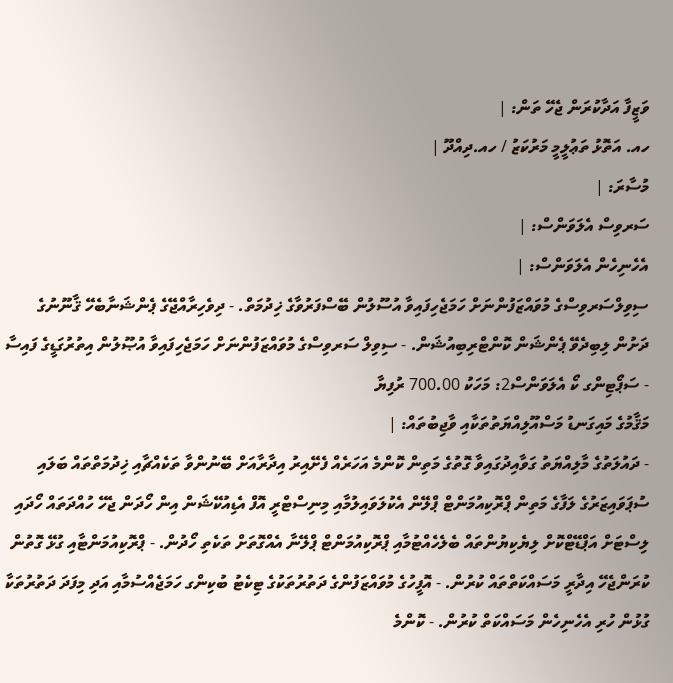ވަޒީފާ އަދާކުރަން ޖެހޭ ތަން: |
ހއ. އަތޮޅު ތަޢުލީމީ މަރުކަޒު / ހއ.ދިއްދޫ |
މުސާރަ: |
ސަރވިސް އެލަވަންސް: |
އެހެނިހެން އެލަވަންސް: |
ސިވިލްސަރވިސްގެ މުވައްޒަފުންނަށް ހަމަޖެހިފައިވާ އުސޫލުން ބޭސްފަރުވާގެ ޚިދުމަތް. - ދިވެހިރާއްޖޭގެ ޕެންޝަނާބެހޭ ޤާނޫނުގެ ދަށުން ލިބިދެވޭ ޕެންޝަން ކޮންޓްރިބިއުޝަން. - ސިވިލް ސަރވިސްގެ މުވައްޒަފުންނަށް ހަމަޖެހިފައިވާ އުޞޫލުން އިތުރުގަޑީގެ ފައިސާ - ސަޕޯޓިންގ ކޯ އެލަވަންސް2: މަހަކު 700.00 ރުފިޔާ
މަޤާމުގެ މައިގަނޑު މަސްއޫލިއްޔަތުތަކާއި ވާޖިބުތައް: |
- ދައުލަތުގެ މާލިއްޔަތު ގަވާއިދުގައިވާ ގޮތުގެ މަތިން ކޮންމެ އަހަރެއް ފެށޭއިރު އިދާރާއަށް ބޭނުންވާ ތަކެއްޗާއި ޚިދުމަތްތައް ބަލައި ސުޕަވައިޒަރުގެ ލަފާގެ މަތިން ޕްރޮކިއުމަންޓް ޕްލޭން އެކުލަވައިލުމާއި މިނިސްޓްރީ އޮފް އެޑިއުކޭޝަން އިން ހޯދަން ޖެހޭ ހުއްދަތައް ހޯދައި ލިސްޓަށް އަޕްޑޭޓްކޮށް ލިޔެކިޔުންތައް ބެލެހެއްޓުމާއި ޕްރޮކިއުމަންޓް ޕްލޭނާ އެއްގޮތަށް ތަކެތި ހޯދުން. - ޕްރޮކިއުމަންޓާއި ގުޅޭ ގޮތުން ކުރަންޖެހޭ އިދާރީ މަސައްކަތްތައް ކުރުން. - އޮފީހުގެ މުވައްޒަފުންގެ ދަތުރުތަކުގެ ޓިކެޓު ބުކިންގ ހަމަޖެއްސުމާއި އަދި މިފަދަ ދަތުރުތަކާ ގުޅުން ހުރި އެހެނިހެން މަސައްކަތް ކުރުން. - ކޮންމެ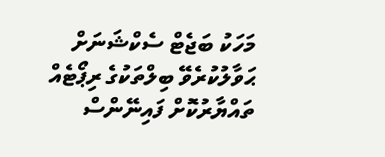މަހަކު ބަޖެޓް ސެކްޝަނަށް ޙަވާލުކުރެވޭ ބިލްތަކުގެ ރިޕޯޓެއް ތައްޔާރުކޮށް ފައިނޭންސް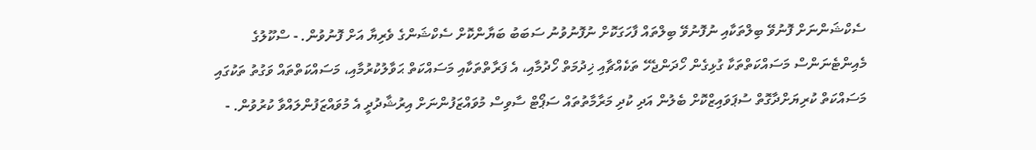ސެކްޝަންނަށް ފޮނުވޭ ބިލްތަކާއި ނުފޮނުވޭ ބިލްތައް ފާހަގަކޮށް ނުފޮނުވުނު ސަބަބު ބަޔާންކޮށް ސެކްޝަންގެ ވެރިޔާ އަށް ފޮނުވުން. - ސްކޫލުގެ މެއިންޓެނަންސް މަސައްކަތްތަކާ ގުޅިގެން ހޯދަންޖެހޭ ތަކެއްޗާއި ޚިދުމަތް ހޯދުމާއި، އެ ފަރާތްތަކާއި މަސައްކަތް ޙަވާލުކުރުމާއި، މަސައްކަތްތައް ވަގުތު ތަކުގައި މަސައްކަތް ކުރިޔަށްދާގޮތް ސުޕަވައިޒްކޮށް ބެލުން އަދި ކުދި މަރާމާތުތައް ސަޕޯޓް ސާވިސް މުވައްޒަފުންނަށް އިރުޝާދުދީ އެ މުވައްޒަފުންލައްވާ ކުރުވުން. -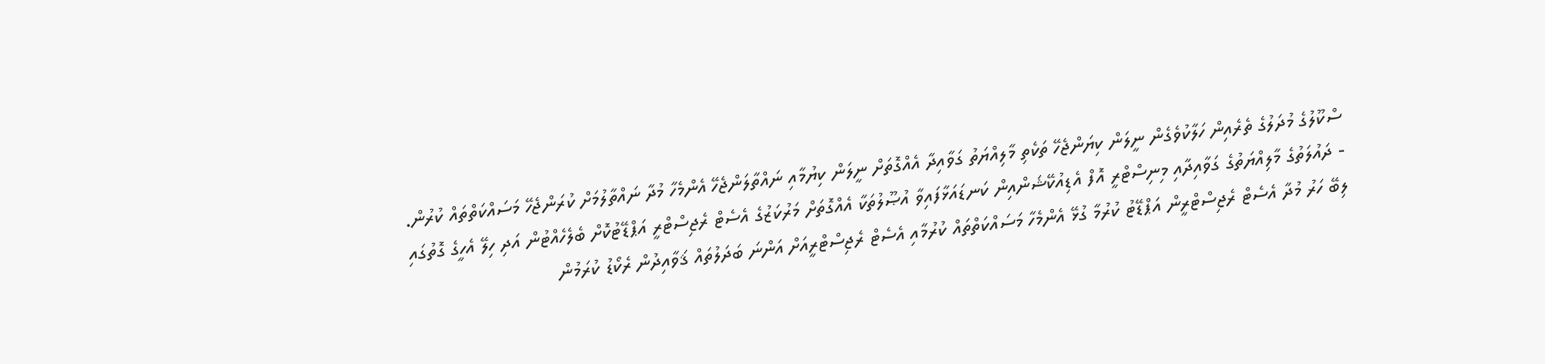ސްކޫލުގެ މުދަލުގެ ތެރެއިން ހަލާކުވެގެން ނީލަން ކިޔަންޖެހޭ ތަކެތި މާލިއްޔަތު ގަވާއިދާ އެއްގޮތަށް ނީލަން ކިޔުމާއި ނައްތާލަންޖެހޭ އެންމެހާ މުދާ ނައްތާލުމަށް ކުރަންޖެހޭ މަސައްކަތްތައް ކުރުން. - ދައުލަތުގެ މާލިއްޔަތުގެ ގަވާއިދާއި މިނިސްޓްރީ އޮފް އެޑިއުކޭޝަންއިން ކަނޑައަޅާފައިވާ އުޞޫލުތަކާ އެއްގޮތަށް މަރުކަޒުގެ އެސެޓް ރެޖިސްޓްރީ އަޕްޑޭޓުކޮށް ބެލެހެއްޓުން އަދި ހިލޭ އެހީގެ ގޮތުގައި ލިބޭ ހަރު މުދާ އެސެޓް ރެޖިސްޓްރީން އަޕްޑޭޓު ކުރުމާ ގުޅޭ އެންމެހާ މަސައްކަތްތައް ކުރުމާއި އެސެޓް ރެޖިސްޓްރީއަށް އަންނަ ބަދަލުތައް ޤަވާއިދުން ރެކޯޑު ކުރަމުން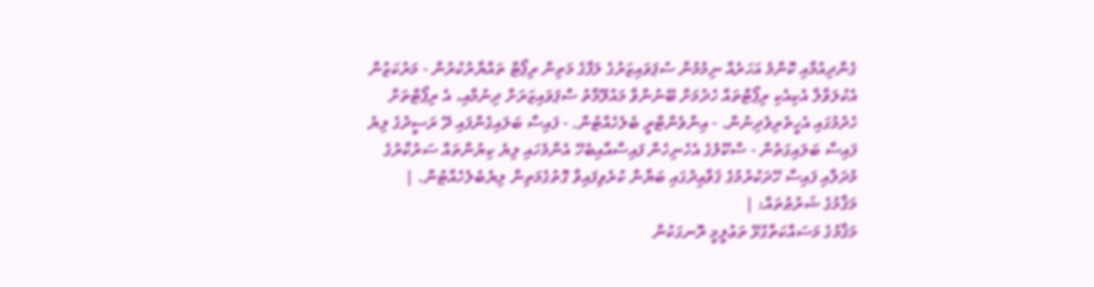ގެންދިއުމާއި ކޮންމެ އަހަރެއް ނިމުމުން ސުޕަވައިޒަރުގެ ލަފާގެ މަތިން ރިޕޯޓް ތައްޔާރުކުރުން - މަރުކަޒުން އެކުލަވާލާ އެކިއެކި ރިޕޯޓްތައް ހެދުމަށް ބޭނުންވާ މައުލޫމާތު ސްޕަވައިޒަރަށް ދިނުމާއި، އެ ރިޕޯޓްތަށް ހެދުމުގައި އެހީތެރިވެދިނުން. - އިންވެންޓްރީ ބެލެހެއްޓުން. - ފައިސާ ބަލައިގެންފައި ދޭ ރަސީދުގެ ލިޔެ ފައިސާ ބަލައިގަތުން - ސްކޫލުގެ އެހެނިހެން ފައިސާއާއިބެހޭ އެންމެހައި ލިޔެ ކިޔުންތައް ސަރުކާރުގެ މުދަލާއި ފައިސާ ހޭދަކުރުމުގެ ޤަވާޢިދުގައި ބަޔާން ކުރެވިފައިވާ ގޮތުގެމަތިން ލިޔެބެލެހެއްޓުން. |
މަޤާމުގެ ޝަރުޠުތައް: |
މަޤާމުގެ މަސައްކަތާގުޅޭ ތަޢުލީމީ ރޮނގަކުން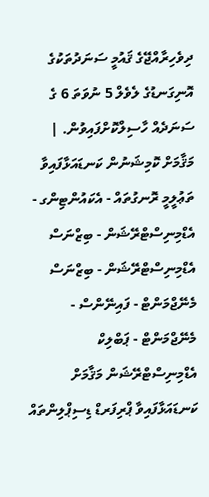ދިވެހިރާއްޖޭގެ ޤައުމީ ސަނަދުތަކުގެ އޮނިގަނޑުގެ ލެވެލް 5 ނުވަތަ 6 ގެ ސަނަދެއް ހާސިލްކޮށްފައިވުން. |
މަޤާމަށް ކޮމިޝަނުން ކަނޑައަޅާފައިވާ ތަޢުލީމީ ރޮނގުތައް - އެކައުންޓިންގ - އެޑްމިނިސްޓްރޭޝަން - ބިޒްނަސް އެޑްމިނިސްޓްރޭޝަން - ބިޒްނަސް މެނޭޖްމަންޓް - ފައިނޭންސް - މެނޭޖްމަންޓް - ޕަބްލިކް އެޑްމިނިސްޓްރޭޝަން މަޤާމަށް ކަނޑައަޅާފައިވާ ޕްރިފަރޑް ޑިސިޕްލިންތައް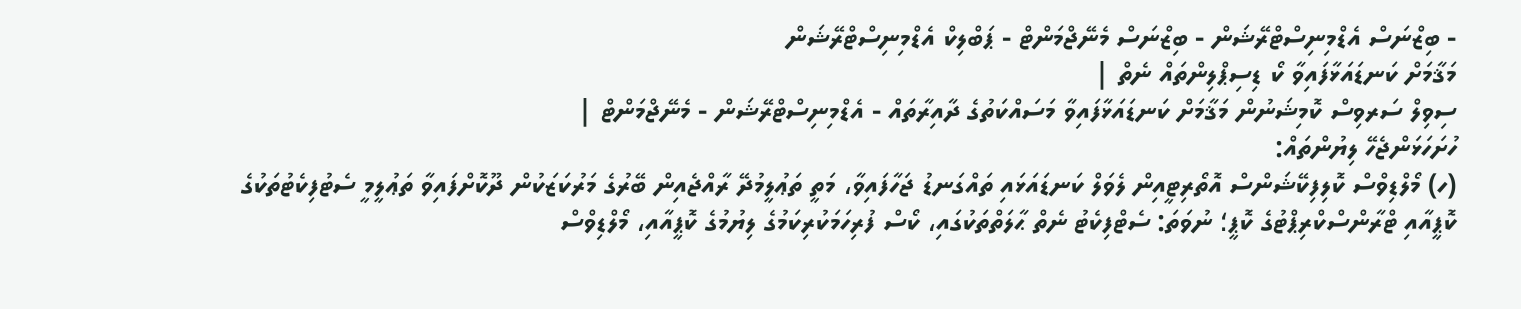- ބިޒްނަސް އެޑްމިނިސްޓްރޭޝަން - ބިޒްނަސް މެނޭޖްމަންޓް - ޕަބްލިކް އެޑްމިނިސްޓްރޭޝަން
މަޤާމަށް ކަނޑައަޅާފައިވާ ކޯ ޑިސިޕްލިންތައް ނެތް |
ސިވިލް ސަރވިސް ކޮމިޝަނުން މަޤާމަށް ކަނޑައަޅާފައިވާ މަސައްކަތުގެ ދާއިރާތައް - އެޑްމިނިސްޓްރޭޝަން - މެނޭޖްމަންޓް |
ހުށަހަޅަންޖެހޭ ލިޔުންތައް:
(ހ) މޯލްޑިވްސް ކޮލިފިކޭޝަންސް އޮތޯރިޓީއިން ލެވަލް ކަނޑައަޅައި ތައްގަނޑު ޖަހާފައިވާ، މަތީ ތަޢުލީމުދޭ ރާއްޖެއިން ބޭރުގެ މަރުކަޒަކުން ދޫކޮށްފައިވާ ތަޢުލީމީ ސެޓުފިކެޓުތަކުގެ ކޮޕީއާއި ޓްރާންސްކްރިޕްޓުގެ ކޮޕީ؛ ނުވަތަ: ސެޓްފިކެޓު ނެތް ޙާލަތްތަކުގައި، ކޯސް ފުރިހަމަކުރިކަމުގެ ލިޔުމުގެ ކޮޕީއާއި، މޯލްޑިވްސް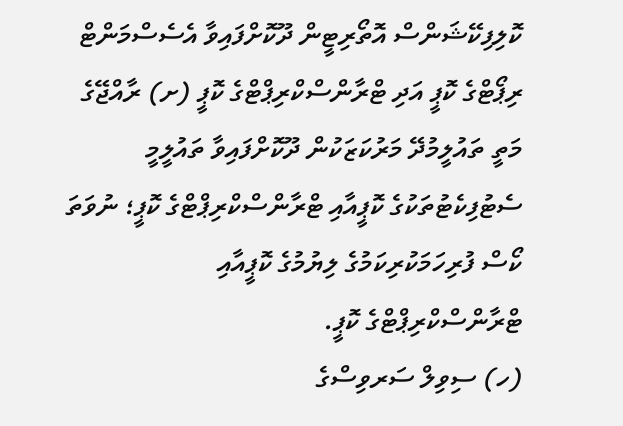ކޮލިފިކޭޝަންސް އޮތޯރިޓީން ދޫކޮށްފައިވާ އެސެސްމަންޓް ރިޕޯޓްގެ ކޮޕީ އަދި ޓްރާންސްކްރިޕްޓްގެ ކޮޕީ (ށ) ރާއްޖޭގެ މަތީ ތައުލީމުދޭ މަރުކަޒަކުން ދޫކޮށްފައިވާ ތައުލީމީ ސެޓުފިކެޓުތަކުގެ ކޮޕީއާއި ޓްރާންސްކްރިޕްޓްގެ ކޮޕީ؛ ނުވަތަ ކޯސް ފުރިހަމަކުރިކަމުގެ ލިޔުމުގެ ކޮޕީއާއި ޓްރާންސްކްރިޕްޓްގެ ކޮޕީ.
(ހ) ސިވިލް ސަރވިސްގެ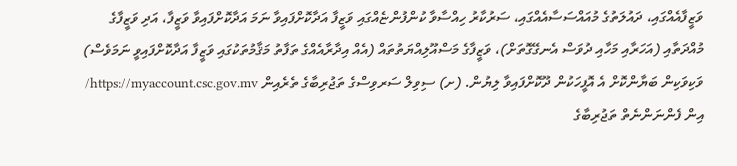ވަޒީފާއެއްގައި، ދައުލަތުގެ މުއައްސަސާއެއްގައި، ސަރުކާރު ހިއްސާވާ ކުންފުންޏެއްގައި ވަޒީފާ އަދާކޮށްފައިވާ ނަމަ އަދާކޮށްފައިވާ ވަޒީފާ، އަދި ވަޒީފާގެ މުއްދަތާއި (އަހަރާއި މަހާއި ދުވަސް އެނގޭގޮތަށް)، ވަޒީފާގެ މަސްއޫލިއްޔަތުތައް (އެއް އިދާރާއެއްގެ ތަފާތު މަޤާމުތަކުގައި ވަޒީފާ އަދާކޮށްފައިވީ ނަމަވެސް) ވަކިވަކިން ބަޔާންކޮށް އެ އޮފީހަކުން ދޫކޮށްފައިވާ ލިޔުން. (ށ) ސިވިލް ސަރވިސްގެ ތަޖުރިބާގެ ތެރެއިން https://myaccount.csc.gov.mv/ އިން ފެންނަންނެތް ތަޖުރިބާގެ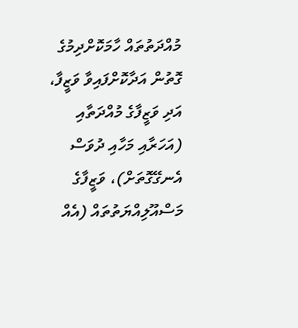މުއްދަތުތައް ހާމަކޮށްދިމުގެ ގޮތުން އަދާކޮށްފައިވާ ވަޒީފާ، އަދި ވަޒީފާގެ މުއްދަތާއި (އަހަރާއި މަހާއި ދުވަސް އެނގޭގޮތަށް)، ވަޒީފާގެ މަސްއޫލިއްޔަތުތައް (އެއް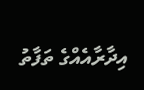އިދާރާއެއްގެ ތަފާތު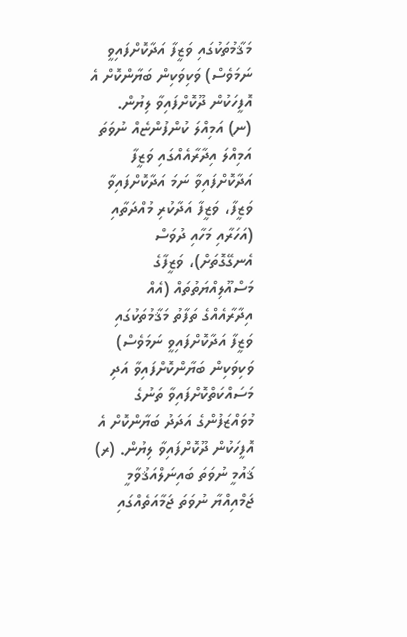މަޤާމުތަކުގައި ވަޒީފާ އަދާކޮށްފައިވީ ނަމަވެސް) ވަކިވަކިން ބަޔާންކޮށް އެ އޮފީހަކުން ދޫކޮށްފައިވާ ލިޔުން. (ނ) އަމިއްލަ ކުންފުންޏެއް ނުވަތަ އަމިއްލަ އިދާރާއެއްގައި ވަޒީފާ އަދާކޮށްފައިވާ ނަމަ އަދާކޮށްފައިވާ ވަޒީފާ، ވަޒީފާ އަދާކުރި މުއްދަތާއި (އަހަރާއި މަހާއި ދުވަސް އެނގޭގޮތަށް)، ވަޒީފާގެ މަސްއޫލިއްޔަތުތައް (އެއް އިދާރާއެއްގެ ތަފާތު މަޤާމުތަކުގައި ވަޒީފާ އަދާކޮށްފައިވީ ނަމަވެސް) ވަކިވަކިން ބަޔާންކޮށްފައިވާ އަދި މަސައްކަތްކޮށްފައިވާ ތަނުގެ މުވައްޒަފުންގެ އަދަދު ބަޔާންކޮށް އެ އޮފީހަކުން ދޫކޮށްފައިވާ ލިޔުން. (ރ) ޤައުމީ ނުވަތަ ބައިނަލްއަޤުވާމީ ޖަމްއިއްޔާ ނުވަތަ ޖަމާއަތެއްގައި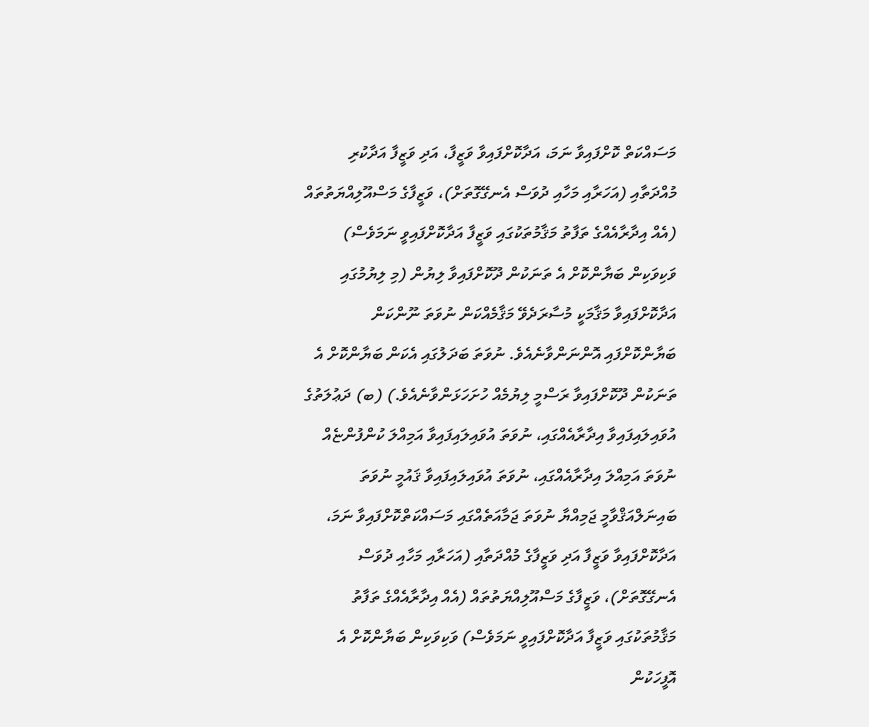މަސައްކަތް ކޮށްފައިވާ ނަމަ، އަދާކޮށްފައިވާ ވަޒީފާ، އަދި ވަޒީފާ އަދާކުރި މުއްދަތާއި (އަހަރާއި މަހާއި ދުވަސް އެނގޭގޮތަށް)، ވަޒީފާގެ މަސްއޫލިއްޔަތުތައް (އެއް އިދާރާއެއްގެ ތަފާތު މަޤާމުތަކުގައި ވަޒީފާ އަދާކޮށްފައިވީ ނަމަވެސް) ވަކިވަކިން ބަޔާންކޮށް އެ ތަނަކުން ދޫކޮށްފައިވާ ލިޔުން (މި ލިޔުމުގައި އަދާކޮށްފައިވާ މަޤާމަކީ މުސާރަދެވޭ މަޤާމެއްކަން ނުވަތަ ނޫންކަން ބަޔާންކޮށްފައި އޮންނަންވާނެއެވެ. ނުވަތަ ބަދަލުގައި އެކަން ބަޔާންކޮށް އެ ތަނަކުން ދޫކޮށްފައިވާ ރަސްމީ ލިޔުމެއް ހުށަހަޅަންވާނެއެވެ.) (ބ) ދަޢުލަތުގެ އުވައިލައިފައިވާ އިދާރާއެއްގައި، ނުވަތަ އުވައިލައިފައިވާ އަމިއްލަ ކުންފުންޏެއް ނުވަތަ އަމިއްލަ އިދާރާއެއްގައި، ނުވަތަ އުވައިލައިފައިވާ ޤައުމީ ނުވަތަ ބައިނަލްއަޤްވާމީ ޖަމިއްޔާ ނުވަތަ ޖަމާއަތެއްގައި މަސައްކަތްކޮށްފައިވާ ނަމަ، އަދާކޮށްފައިވާ ވަޒީފާ އަދި ވަޒީފާގެ މުއްދަތާއި (އަހަރާއި މަހާއި ދުވަސް އެނގޭގޮތަށް)، ވަޒީފާގެ މަސްއޫލިއްޔަތުތައް (އެއް އިދާރާއެއްގެ ތަފާތު މަޤާމުތަކުގައި ވަޒީފާ އަދާކޮށްފައިވީ ނަމަވެސް) ވަކިވަކިން ބަޔާންކޮށް އެ އޮފީހަކުން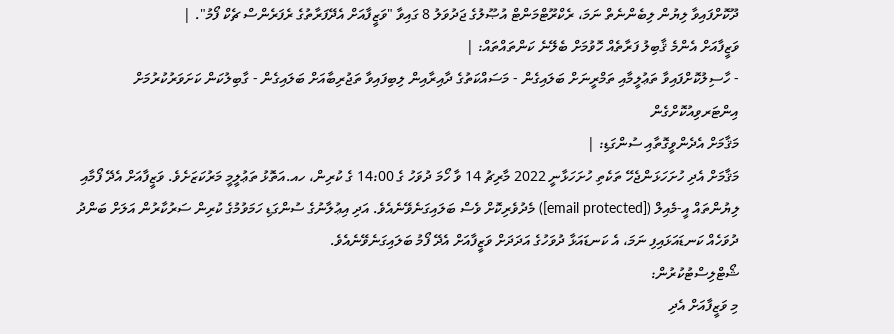ދޫކޮށްފައިވާ ލިޔުން ލިބެންނެތް ނަމަ، ރެކްރޫޓްމަންޓް އުޞޫލުގެ ޖަދުވަލު 8 ގައިވާ "ވަޒީފާއަށް އެދޭފަރާތުގެ ރެފަރެންސް ޗެކް ފޯމު". |
ވަޒީފާއަށް އެންމެ ޤާބިލު ފަރާތެއް ހޮވުމަށް ބެލޭނެ ކަންތައްތައް: |
- ހާސިލުކޮށްފައިވާ ތަޢުލީމާއި ތަމްރީނަށް ބަލައިގެން - މަސައްކަތުގެ ދާއިރާއިން ލިބިފައިވާ ތަޖުރިބާއަށް ބަލައިގެން - ގާބިލުކަން ކަށަވަރުކުރުމަށް އިންޓަރވިއުކޮށްގެން
މަޤާމަށް އެދެންވީގޮތާއި ސުންގަޑި: |
މަޤާމަށް އެދި ހުށަހަޅަންޖެހޭ ތަކެތި ހުށަހަޅާނީ 2022 މާރިޗު 14 ވާ ހޯމަ ދުވަހު ގެ 14:00 ގެ ކުރިން، ހއ.އަތޮޅު ތަޢުލީމީ މަރުކަޒަށެވެ. ވަޒީފާއަށް އެދޭ ފޯމާއި ލިޔުންތައް އީ-މެއިލް ([email protected]) މެދުވެރިކޮށް ވެސް ބަލައިގަނެވޭނެއެވެ. އަދި އިޢުލާނުގެ ސުންގަޑި ހަމަވުމުގެ ކުރިން ސަރުކާރުން އަލަށް ބަންދު ދުވަހެއް ކަނޑައަޅައިފި ނަމަ، އެ ކަނޑައަޅާ ދުވަހުގެ އަދަދަށް ވަޒީފާއަށް އެދޭ ފޯމު ބަލައިގަނެވޭނެއެވެ.
ޝޯޓްލިސްޓުކުރުން:
މި ވަޒީފާއަށް އެދި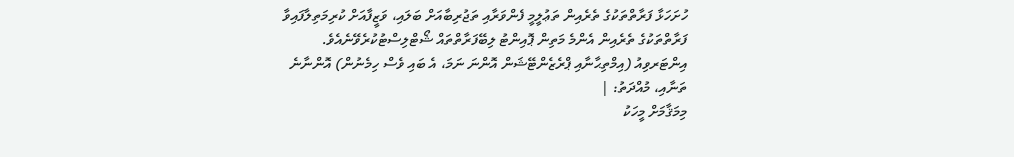ހުށަހަޅާ ފަރާތްތަކުގެ ތެރެއިން ތަޢުލީމީ ފެންވަރާއި ތަޖުރިބާއަށް ބަލައި، ވަޒީފާއަށް ކުރިމަތިލާފައިވާ ފަރާތްތަކުގެ ތެރެއިން އެންމެ މަތިން ޕޮއިންޓު ލިބޭފަރާތްތައް ޝޯޓްލިސްޓުކުރެވޭނެއެވެ.
އިންޓަރވިއު (އިމްތިޙާނާއި ޕްރެޒެންޓޭޝަން އޮންނަ ނަމަ، އެ ބައި ވެސް ހިމެނުން) އޮންނާނެ ތަނާއި، މުއްދަތު: |
މިމަޤާމަށް މީހަކު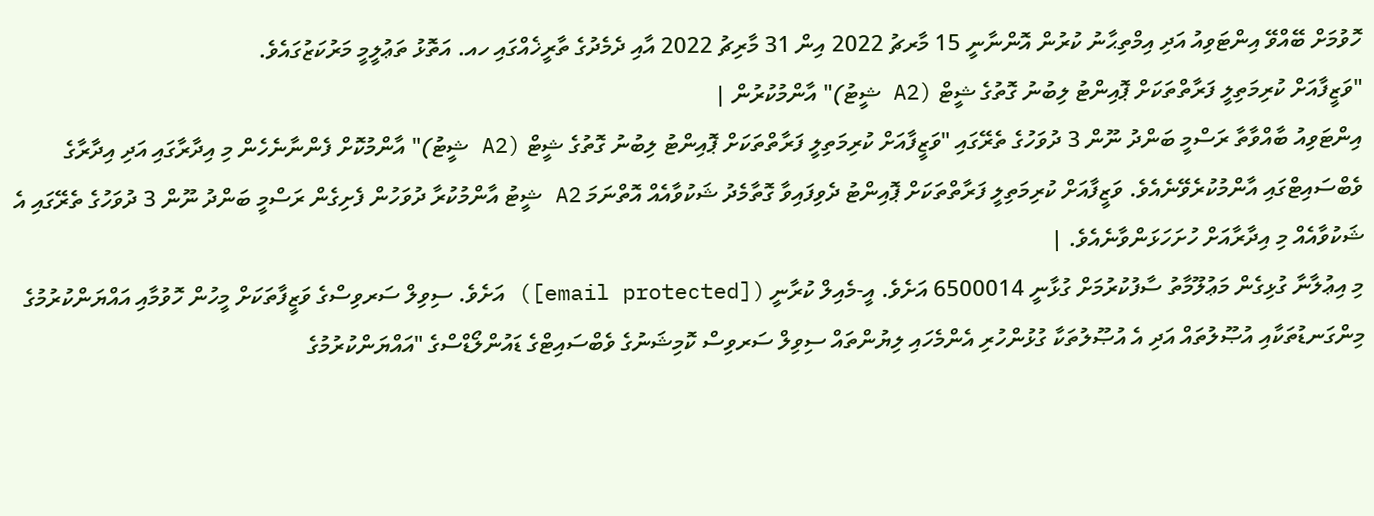ހޮވުމަށް ބޭއްވޭ އިންޓަވިއު އަދި އިމްތިޙާނު ކުރުން އޮންނާނީ 15 މާރޗު 2022 އިން 31 މާރިޗު 2022 އާއި ދެމެދުގެ ތާރީޚެއްގައި ހއ. އަތޮޅު ތަޢުލީމީ މަރުކަޒުގައެވެ.
"ވަޒީފާއަށް ކުރިމަތިލީ ފަރާތްތަކަށް ޕޮއިންޓު ލިބުނު ގޮތުގެ ޝީޓް (A2 ޝީޓު)" އާންމުކުރުން |
އިންޓަވިއު ބާއްވާތާ ރަސްމީ ބަންދު ނޫން 3 ދުވަހުގެ ތެރޭގައި "ވަޒީފާއަށް ކުރިމަތިލީ ފަރާތްތަކަށް ޕޮއިންޓު ލިބުނު ގޮތުގެ ޝީޓް (A2 ޝީޓު)" އާންމުކޮށް ފެންނާނެހެން މި އިދާރާގައި އަދި އިދާރާގެ ވެބްސައިޓްގައި އާންމުކުރެވޭނެއެވެ. ވަޒީފާއަށް ކުރިމަތިލީ ފަރާތްތަކަށް ޕޮއިންޓު ދެވިފައިވާ ގޮތާމެދު ޝަކުވާއެއް އޮތްނަމަ A2 ޝީޓު އާންމުކުރާ ދުވަހުން ފެށިގެން ރަސްމީ ބަންދު ނޫން 3 ދުވަހުގެ ތެރޭގައި އެ ޝަކުވާއެއް މި އިދާރާއަށް ހުށަހަޅަންވާނެއެވެ. |
މި އިޢުލާނާ ގުޅިގެން މަޢުލޫމާތު ސާފުކުރުމަށް ގުޅާނީ 6500014 އަށެވެ. އީ-މެއިލް ކުރާނީ ([email protected]) އަށެވެ. ސިވިލް ސަރވިސްގެ ވަޒީފާތަކަށް މީހުން ހޮވުމާއި އައްޔަންކުރުމުގެ މިންގަނޑުތަކާއި އުޞޫލުތައް އަދި އެ އުޞޫލުތަކާ ގުޅުންހުރި އެންމެހައި ލިޔުންތައް ސިވިލް ސަރވިސް ކޮމިޝަނުގެ ވެބްސައިޓްގެ ޑައުންލޯޑްސްގެ "އައްޔަންކުރުމުގެ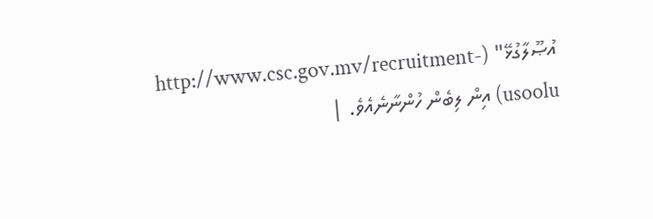އުޞޫލާގުޅޭ" (http://www.csc.gov.mv/recruitment-usoolu) އިން ލިބެން ހުންނާނެއެވެ. |